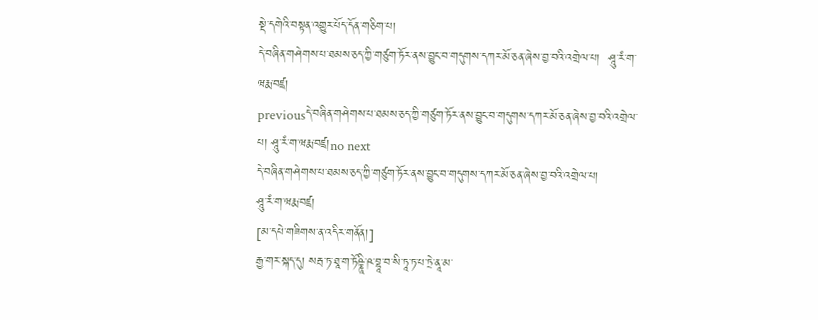སྡེ་དགེའི་བསྟན་འགྱུར་པོད་དོན་གཅིག་པ།
དེ་བཞིན་གཤེགས་པ་ཐམས་ཅད་ཀྱི་གཙུག་ཏོར་ནས་བྱུང་བ་གདུགས་དཀར་མོ་ཅན་ཞེས་བྱ་བའི་འགྲེལ་པ།  ཤཱུ་རཾ་ག་ཝརྨ་བཛྲ།
previousདེ་བཞིན་གཤེགས་པ་ཐམས་ཅད་ཀྱི་གཙུག་ཏོར་ནས་བྱུང་བ་གདུགས་དཀར་མོ་ཅན་ཞེས་བྱ་བའི་འགྲེལ་པ། ཤཱུ་རཾ་ག་ཝརྨ་བཛྲ།no next
དེ་བཞིན་གཤེགས་པ་ཐམས་ཅད་ཀྱི་གཙུག་ཏོར་ནས་བྱུང་བ་གདུགས་དཀར་མོ་ཅན་ཞེས་བྱ་བའི་འགྲེལ་པ།
ཤཱུ་རཾ་ག་ཝརྨ་བཛྲ།
[མ་དཔེ་གཟིགས་ན་འདིར་གནོན།]
རྒྱ་གར་སྐད་དུ། སརྦ་ཏ་ཐཱ་ག་ཏོཥྞཱི་ཥ་བྷཱ་བ་སི་ཏཱ་ཏ་པ་ཏྲེ་ནཱ་མ་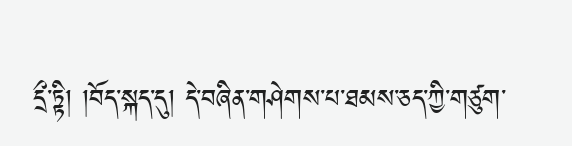དྲྀ་ཏྟི། །བོད་སྐད་དུ། དེ་བཞིན་གཤེགས་པ་ཐམས་ཅད་ཀྱི་གཙུག་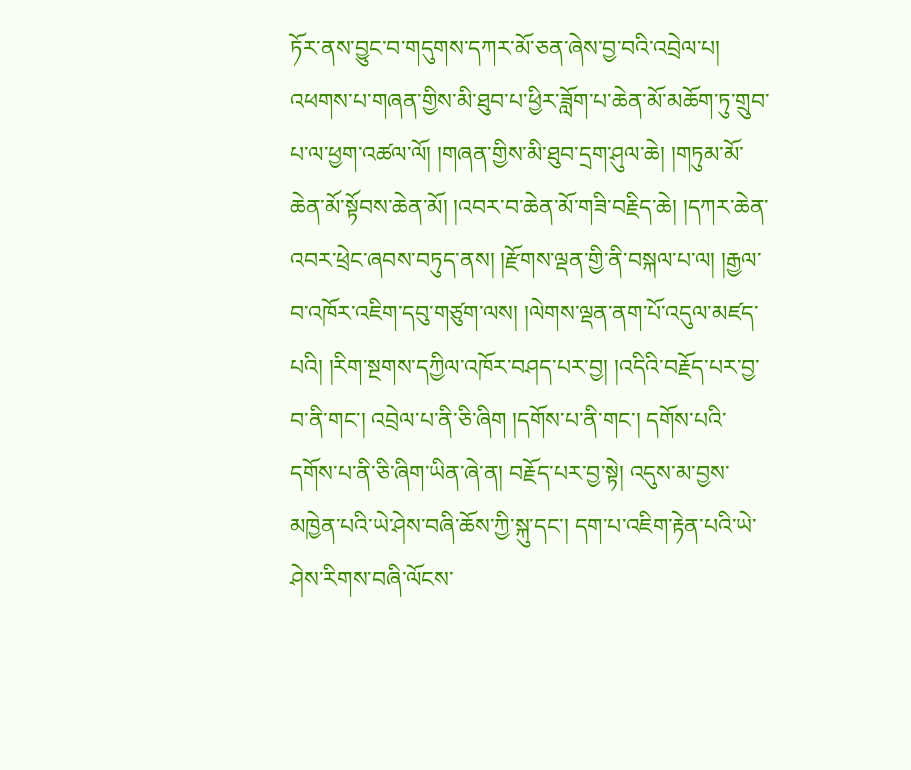ཏོར་ནས་བྱུང་བ་གདུགས་དཀར་མོ་ཅན་ཞེས་བྱ་བའི་འབྲེལ་པ། འཕགས་པ་གཞན་གྱིས་མི་ཐུབ་པ་ཕྱིར་ཟློག་པ་ཆེན་མོ་མཆོག་ཏུ་གྲུབ་པ་ལ་ཕྱག་འཚལ་ལོ། །གཞན་གྱིས་མི་ཐུབ་དྲག་ཤུལ་ཆེ། །གཏུམ་མོ་ཆེན་མོ་སྟོབས་ཆེན་མོ། །འབར་བ་ཆེན་མོ་གཟི་བརྗིད་ཆེ། །དཀར་ཆེན་འབར་ཕྲེང་ཞབས་བཏུད་ནས། །རྫོགས་ལྡན་གྱི་ནི་བསྐལ་པ་ལ། །རྒྱལ་བ་འཁོར་འཇིག་དབུ་གཙུག་ལས། །ལེགས་ལྡན་ནག་པོ་འདུལ་མཛད་པའི། །རིག་སྔགས་དཀྱིལ་འཁོར་བཤད་པར་བྱ། །འདིའི་བརྗོད་པར་བྱ་བ་ནི་གང་། འབྲེལ་པ་ནི་ཅི་ཞིག །དགོས་པ་ནི་གང་། དགོས་པའི་དགོས་པ་ནི་ཅི་ཞིག་ཡིན་ཞེ་ན། བརྗོད་པར་བྱ་སྟེ། འདུས་མ་བྱས་མཁྱེན་པའི་ཡེ་ཤེས་བཞི་ཆོས་ཀྱི་སྐུ་དང་། དག་པ་འཇིག་རྟེན་པའི་ཡེ་ཤེས་རིགས་བཞི་ལོངས་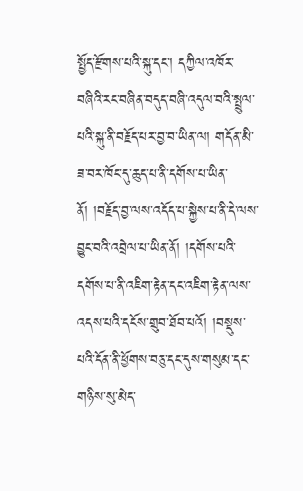སྤྱོད་རྫོགས་པའི་སྐུ་དང་། དཀྱིལ་འཁོར་བཞིའི་རང་བཞིན་བདུད་བཞི་འདུལ་བའི་སྤྲུལ་པའི་སྐུ་ནི་བརྗོད་པར་བྱ་བ་ཡིན་ལ། གདོན་མི་ཟ་བར་ཁོང་དུ་ཆུད་པ་ནི་དགོས་པ་ཡིན་ནོ། །བརྗོད་བྱ་ལས་འདོད་པ་སྐྱེས་པ་ནི་དེ་ལས་བྱུང་བའི་འབྲེལ་པ་ཡིན་ནོ། །དགོས་པའི་དགོས་པ་ནི་འཇིག་རྟེན་དང་འཇིག་རྟེན་ལས་འདས་པའི་དངོས་གྲུབ་ཐོབ་པའོ། །བསྡུས་པའི་དོན་ནི་ཕྱོགས་བཅུ་དང་དུས་གསུམ་དང་གཉིས་སུ་མེད་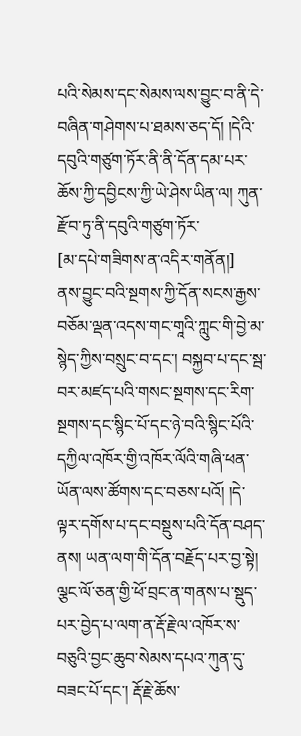པའི་སེམས་དང་སེམས་ལས་བྱུང་བ་ནི་དེ་བཞིན་གཤེགས་པ་ཐམས་ཅད་དོ། །དེའི་དབུའི་གཙུག་ཏོར་ནི་ནི་དོན་དམ་པར་ཆོས་ཀྱི་དབྱིངས་ཀྱི་ཡེ་ཤེས་ཡིན་ལ། ཀུན་རྫོབ་ཏུ་ནི་དབུའི་གཙུག་ཏོར་
[མ་དཔེ་གཟིགས་ན་འདིར་གནོན།]
ནས་བྱུང་བའི་སྔགས་ཀྱི་དོན་སངས་རྒྱས་བཅོམ་ལྡན་འདས་གང་གཱའི་ཀླུང་གི་བྱེ་མ་སྙེད་ཀྱིས་བསྲུང་བ་དང་། བསྐྱབ་པ་དང་སྦ་བར་མཛད་པའི་གསང་སྔགས་དང་རིག་སྔགས་དང་སྙིང་པོ་དང་ཉེ་བའི་སྙིང་པོའི་དཀྱིལ་འཁོར་གྱི་འཁོར་ལོའི་གཞི་ཕན་ཡོན་ལས་ཚོགས་དང་བཅས་པའོ། །དེ་ལྟར་དགོས་པ་དང་བསྡུས་པའི་དོན་བཤད་ནས། ཡན་ལག་གི་དོན་བརྗོད་པར་བྱ་སྟེ། ལྕང་ལོ་ཅན་གྱི་ཕོ་བྲང་ན་གནས་པ་སྡུད་པར་བྱེད་པ་ལག་ན་རྡོ་རྗེ་ལ་འཁོར་ས་བཅུའི་བྱང་ཆུབ་སེམས་དཔའ་ཀུན་དུ་བཟང་པོ་དང་། རྡོ་རྗེ་ཆོས་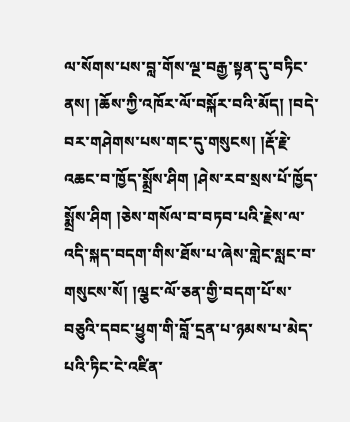ལ་སོགས་པས་བླ་གོས་ལྔ་བརྒྱ་སྟན་དུ་བཏིང་ནས། །ཆོས་ཀྱི་འཁོར་ལོ་བསྐོར་བའི་མོད། །བདེ་བར་གཤེགས་པས་གང་དུ་གསུངས། །རྡོ་རྗེ་འཆང་བ་ཁྱོད་སྨྲོས་ཤིག །ཤེས་རབ་སྲས་པོ་ཁྱོད་སྨྲོས་ཤིག །ཅེས་གསོལ་བ་བཏབ་པའི་རྗེས་ལ་འདི་སྐད་བདག་གིས་ཐོས་པ་ཞེས་གླེང་སླང་བ་གསུངས་སོ། །ལྕང་ལོ་ཅན་གྱི་བདག་པོ་ས་བཅུའི་དབང་ཕྱུག་གི་བློ་དྲན་པ་ཉམས་པ་མེད་པའི་ཏིང་ངེ་འཛིན་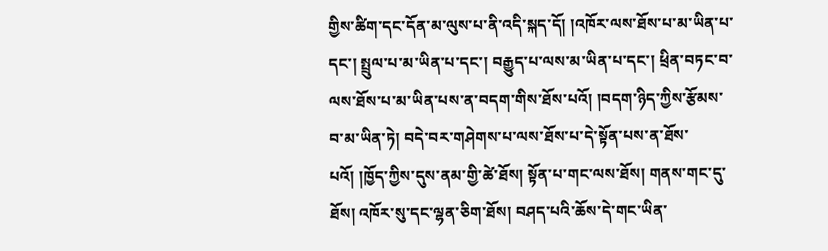གྱིས་ཚིག་དང་དོན་མ་ལུས་པ་ནི་འདི་སྐད་དོ། །འཁོར་ལས་ཐོས་པ་མ་ཡིན་པ་དང་། སྤྲུལ་པ་མ་ཡིན་པ་དང་། བརྒྱུད་པ་ལས་མ་ཡིན་པ་དང་། ཕྲིན་བཏང་བ་ལས་ཐོས་པ་མ་ཡིན་པས་ན་བདག་གིས་ཐོས་པའོ། །བདག་ཉིད་ཀྱིས་རྩོམས་བ་མ་ཡིན་ཏེ། བདེ་བར་གཤེགས་པ་ལས་ཐོས་པ་དེ་སྟོན་པས་ན་ཐོས་པའོ། །ཁྱོད་ཀྱིས་དུས་ནམ་གྱི་ཚེ་ཐོས། སྟོན་པ་གང་ལས་ཐོས། གནས་གང་དུ་ཐོས། འཁོར་སུ་དང་ལྷན་ཅིག་ཐོས། བཤད་པའི་ཆོས་དེ་གང་ཡིན་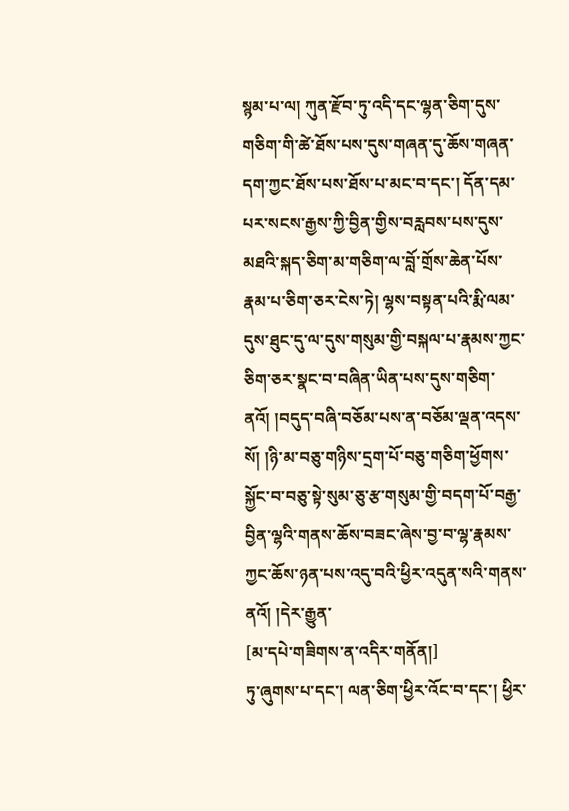སྙམ་པ་ལ། ཀུན་རྫོབ་ཏུ་འདི་དང་ལྷན་ཅིག་དུས་གཅིག་གི་ཚེ་ཐོས་པས་དུས་གཞན་དུ་ཆོས་གཞན་དག་ཀྱང་ཐོས་པས་ཐོས་པ་མང་བ་དང་། དོན་དམ་པར་སངས་རྒྱས་ཀྱི་བྱིན་གྱིས་བརླབས་པས་དུས་མཐའི་སྐད་ཅིག་མ་གཅིག་ལ་བློ་གྲོས་ཆེན་པོས་རྣམ་པ་ཅིག་ཅར་ངེས་ཏེ། ལྷས་བསྟན་པའི་རྨི་ལམ་དུས་ཐུང་དུ་ལ་དུས་གསུམ་གྱི་བསྐལ་པ་རྣམས་ཀྱང་ཅིག་ཅར་སྣང་བ་བཞིན་ཡིན་པས་དུས་གཅིག་ནའོ། །བདུད་བཞི་བཅོམ་པས་ན་བཅོམ་ལྡན་འདས་སོ། །ཉི་མ་བཅུ་གཉིས་དྲག་པོ་བཅུ་གཅིག་ཕྱོགས་སྐྱོང་བ་བཅུ་སྟེ་སུམ་ཅུ་རྩ་གསུམ་གྱི་བདག་པོ་བརྒྱ་བྱིན་ལྷའི་གནས་ཆོས་བཟང་ཞེས་བྱ་བ་ལྷ་རྣམས་ཀྱང་ཆོས་ཉན་པས་འདུ་བའི་ཕྱིར་འདུན་སའི་གནས་ནའོ། །དེར་རྒྱུན་
[མ་དཔེ་གཟིགས་ན་འདིར་གནོན།]
ཏུ་ཞུགས་པ་དང་། ལན་ཅིག་ཕྱིར་འོང་བ་དང་། ཕྱིར་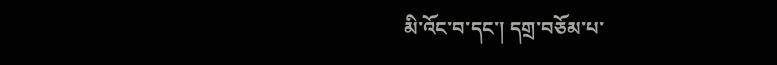མི་འོང་བ་དང་། དགྲ་བཅོམ་པ་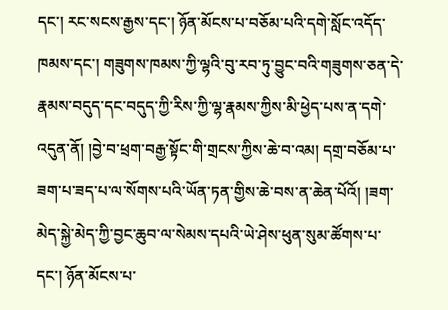དང་། རང་སངས་རྒྱས་དང་། ཉོན་མོངས་པ་བཅོམ་པའི་དགེ་སློང་འདོད་ཁམས་དང་། གཟུགས་ཁམས་ཀྱི་ལྷའི་བུ་རབ་ཏུ་བྱུང་བའི་གཟུགས་ཅན་དེ་རྣམས་བདུད་དང་བདུད་ཀྱི་རིས་ཀྱི་ལྷ་རྣམས་ཀྱིས་མི་ཕྱེད་པས་ན་དགེ་འདུན་ནོ། །བྱེ་བ་ཕྲག་བརྒྱ་སྟོང་གི་གྲངས་ཀྱིས་ཆེ་བ་འམ། དགྲ་བཅོམ་པ་ཟག་པ་ཟད་པ་ལ་སོགས་པའི་ཡོན་ཏན་གྱིས་ཆེ་བས་ན་ཆེན་པོའོ། །ཟག་མེད་སྐྱེ་མེད་ཀྱི་བྱང་ཆུབ་ལ་སེམས་དཔའི་ཡེ་ཤེས་ཕུན་སུམ་ཚོགས་པ་དང་། ཉོན་མོངས་པ་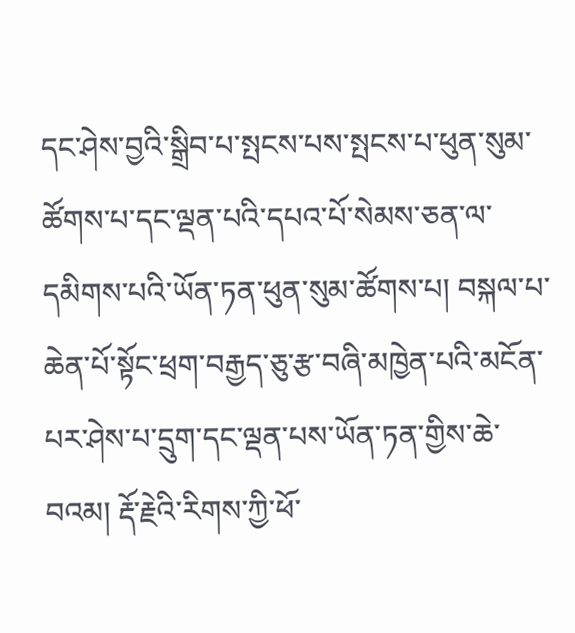དང་ཤེས་བྱའི་སྒྲིབ་པ་སྤངས་པས་སྤངས་པ་ཕུན་སུམ་ཚོགས་པ་དང་ལྡན་པའི་དཔའ་པོ་སེམས་ཅན་ལ་དམིགས་པའི་ཡོན་ཏན་ཕུན་སུམ་ཚོགས་པ། བསྐལ་པ་ཆེན་པོ་སྟོང་ཕྲག་བརྒྱད་ཅུ་རྩ་བཞི་མཁྱེན་པའི་མངོན་པར་ཤེས་པ་དྲུག་དང་ལྡན་པས་ཡོན་ཏན་གྱིས་ཆེ་བའམ། རྡོ་རྗེའི་རིགས་ཀྱི་ཕོ་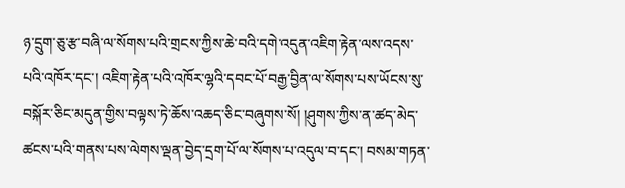ཉ་དྲུག་ཅུ་རྩ་བཞི་ལ་སོགས་པའི་གྲངས་ཀྱིས་ཆེ་བའི་དགེ་འདུན་འཇིག་རྟེན་ལས་འདས་པའི་འཁོར་དང་། འཇིག་རྟེན་པའི་འཁོར་ལྷའི་དབང་པོ་བརྒྱ་བྱིན་ལ་སོགས་པས་ཡོངས་སུ་བསྐོར་ཅིང་མདུན་གྱིས་བལྟས་ཏེ་ཆོས་འཆད་ཅིང་བཞུགས་སོ། །ཤུགས་ཀྱིས་ན་ཚད་མེད་ཚངས་པའི་གནས་པས་ལེགས་ལྡན་བྱེད་དྲག་པོ་ལ་སོགས་པ་འདུལ་བ་དང་། བསམ་གཏན་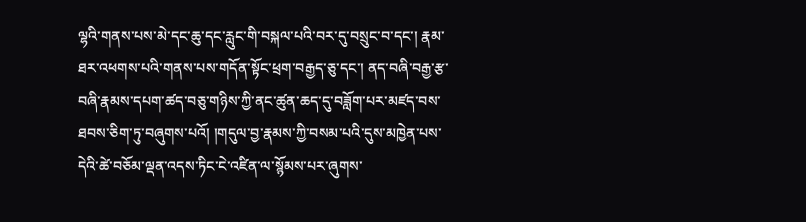ལྷའི་གནས་པས་མེ་དང་ཆུ་དང་རླུང་གི་བསྐལ་པའི་བར་དུ་བསྲུང་བ་དང་། རྣམ་ཐར་འཕགས་པའི་གནས་པས་གདོན་སྟོང་ཕྲག་བརྒྱད་ཅུ་དང་། ནད་བཞི་བརྒྱ་རྩ་བཞི་རྣམས་དཔག་ཚད་བཅུ་གཉིས་ཀྱི་ནང་ཚུན་ཆད་དུ་བཟློག་པར་མཛད་བས་ཐབས་ཅིག་ཏུ་བཞུགས་པའོ། །གདུལ་བྱ་རྣམས་ཀྱི་བསམ་པའི་དུས་མཁྱེན་པས་དེའི་ཚེ་བཅོམ་ལྡན་འདས་ཏིང་ངེ་འཛིན་ལ་སྙོམས་པར་ཞུགས་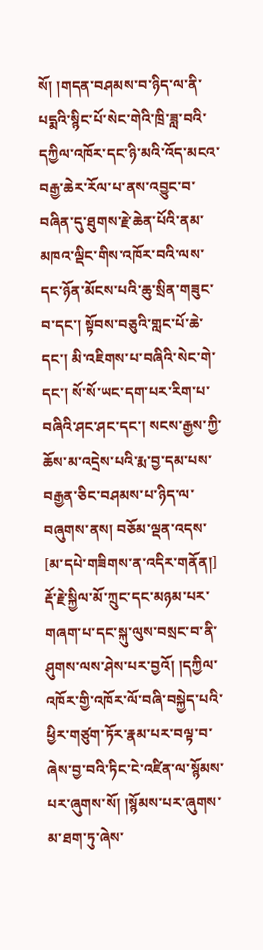སོ། །གདན་བཤམས་བ་ཉིད་ལ་ནི་པདྨའི་སྙིང་པོ་སེང་གེའི་ཁྲི་ཟླ་བའི་དཀྱིལ་འཁོར་དང་ཉི་མའི་འོད་མངའ་བརྒྱ་ཆེར་རོལ་པ་ནས་འབྱུང་བ་བཞིན་དུ་ཐུགས་རྗེ་ཆེན་པོའི་ནམ་མཁའ་ལྡིང་གིས་འཁོར་བའི་ལས་དང་ཉོན་མོངས་པའི་ཆུ་སྲིན་གཟུང་བ་དང་། སྟོབས་བཅུའི་གླང་པོ་ཆེ་དང་། མི་འཇིགས་པ་བཞིའི་སེང་གེ་དང་། སོ་སོ་ཡང་དག་པར་རིག་པ་བཞིའི་ཤང་ཤང་དང་། སངས་རྒྱས་ཀྱི་ཆོས་མ་འདྲེས་པའི་རྨ་བྱ་དམ་པས་བརྒྱན་ཅིང་བཤམས་པ་ཉིད་ལ་བཞུགས་ནས། བཅོམ་ལྡན་འདས་
[མ་དཔེ་གཟིགས་ན་འདིར་གནོན།]
རྡོ་རྗེ་སྐྱིལ་མོ་ཀྲུང་དང་མཉམ་པར་གཞག་པ་དང་སྐུ་ལུས་བསྲང་བ་ནི་ཤུགས་ལས་ཤེས་པར་བྱའོ། །དཀྱིལ་འཁོར་གྱི་འཁོར་ལོ་བཞི་བསྐྱེད་པའི་ཕྱིར་གཙུག་ཏོར་རྣམ་པར་བལྟ་བ་ཞེས་བྱ་བའི་ཏིང་ངེ་འཛིན་ལ་སྙོམས་པར་ཞུགས་སོ། །སྙོམས་པར་ཞུགས་མ་ཐག་ཏུ་ཞེས་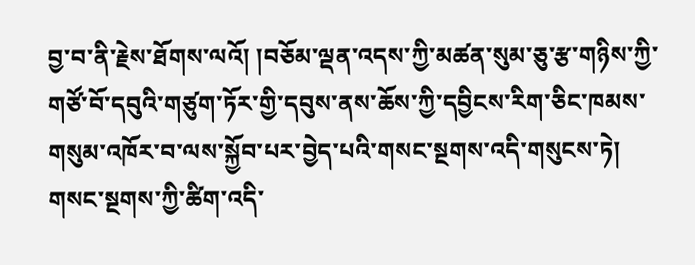བྱ་བ་ནི་རྗེས་ཐོགས་ལའོ། །བཅོམ་ལྡན་འདས་ཀྱི་མཚན་སུམ་ཅུ་རྩ་གཉིས་ཀྱི་གཙོ་བོ་དབུའི་གཙུག་ཏོར་གྱི་དབུས་ནས་ཆོས་ཀྱི་དབྱིངས་རིག་ཅིང་ཁམས་གསུམ་འཁོར་བ་ལས་སྐྱོབ་པར་བྱེད་པའི་གསང་སྔགས་འདི་གསུངས་ཏེ། གསང་སྔགས་ཀྱི་ཚིག་འདི་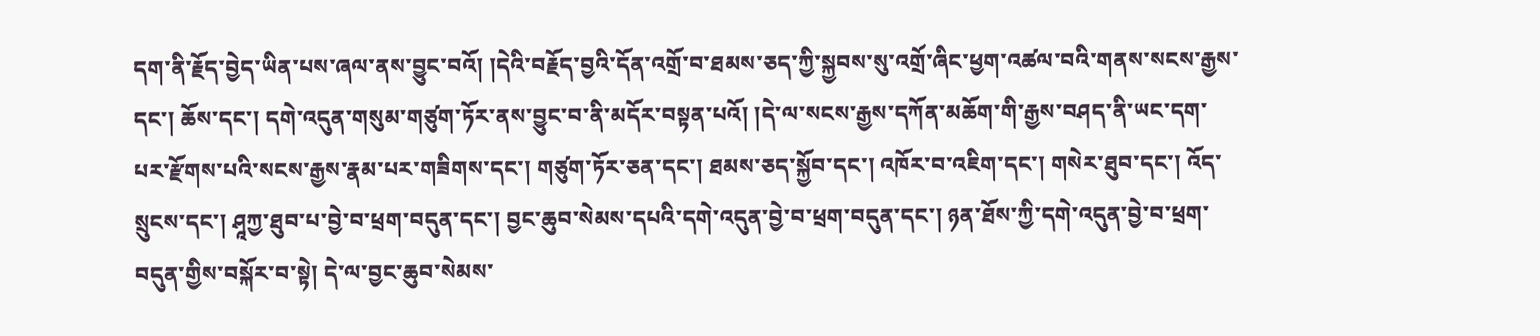དག་ནི་རྗོད་བྱེད་ཡིན་པས་ཞལ་ནས་བྱུང་བའོ། །དེའི་བརྗོད་བྱའི་དོན་འགྲོ་བ་ཐམས་ཅད་ཀྱི་སྐྱབས་སུ་འགྲོ་ཞིང་ཕྱག་འཚལ་བའི་གནས་སངས་རྒྱས་དང་། ཆོས་དང་། དགེ་འདུན་གསུམ་གཙུག་ཏོར་ནས་བྱུང་བ་ནི་མདོར་བསྟན་པའོ། །དེ་ལ་སངས་རྒྱས་དཀོན་མཆོག་གི་རྒྱས་བཤད་ནི་ཡང་དག་པར་རྫོགས་པའི་སངས་རྒྱས་རྣམ་པར་གཟིགས་དང་། གཙུག་ཏོར་ཅན་དང་། ཐམས་ཅད་སྐྱོབ་དང་། འཁོར་བ་འཇིག་དང་། གསེར་ཐུབ་དང་། འོད་སྲུངས་དང་། ཤཱཀྱ་ཐུབ་པ་བྱེ་བ་ཕྲག་བདུན་དང་། བྱང་ཆུབ་སེམས་དཔའི་དགེ་འདུན་བྱེ་བ་ཕྲག་བདུན་དང་། ཉན་ཐོས་ཀྱི་དགེ་འདུན་བྱེ་བ་ཕྲག་བདུན་གྱིས་བསྐོར་བ་སྟེ། དེ་ལ་བྱང་ཆུབ་སེམས་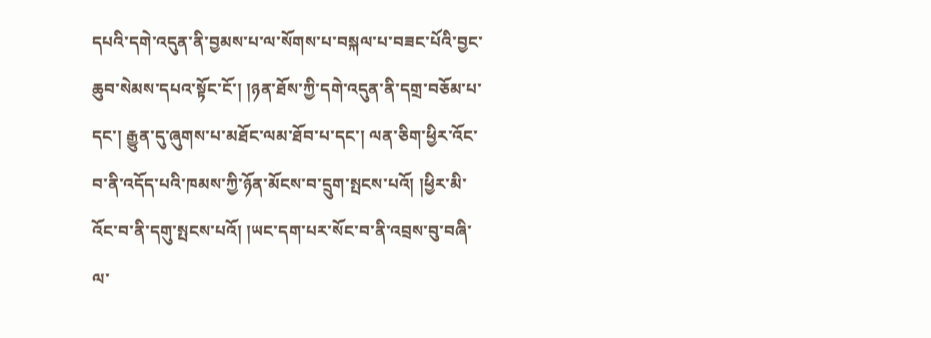དཔའི་དགེ་འདུན་ནི་བྱམས་པ་ལ་སོགས་པ་བསྐལ་པ་བཟང་པོའི་བྱང་ཆུབ་སེམས་དཔའ་སྟོང་ངོ་། །ཉན་ཐོས་ཀྱི་དགེ་འདུན་ནི་དགྲ་བཅོམ་པ་དང་། རྒྱུན་དུ་ཞུགས་པ་མཐོང་ལམ་ཐོབ་པ་དང་། ལན་ཅིག་ཕྱིར་འོང་བ་ནི་འདོད་པའི་ཁམས་ཀྱི་ཉོན་མོངས་བ་དྲུག་སྤངས་པའོ། །ཕྱིར་མི་འོང་བ་ནི་དགུ་སྤངས་པའོ། །ཡང་དག་པར་སོང་བ་ནི་འབྲས་བུ་བཞི་ལ་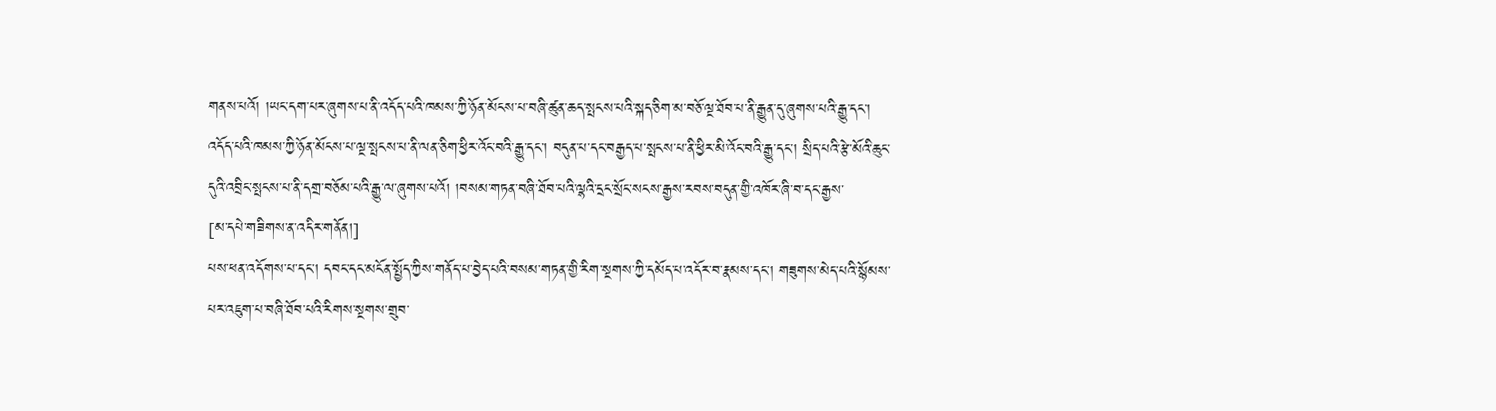གནས་པའོ། །ཡང་དག་པར་ཞུགས་པ་ནི་འདོད་པའི་ཁམས་ཀྱི་ཉོན་མོངས་པ་བཞི་ཚུན་ཆད་སྤངས་པའི་སྐད་ཅིག་མ་བཅོ་ལྔ་ཐོབ་པ་ནི་རྒྱུན་དུ་ཞུགས་པའི་རྒྱུ་དང་། འདོད་པའི་ཁམས་ཀྱི་ཉོན་མོངས་པ་ལྔ་སྤངས་པ་ནི་ལན་ཅིག་ཕྱིར་འོང་བའི་རྒྱུ་དང་། བདུན་པ་དང་བརྒྱད་པ་སྤངས་པ་ནི་ཕྱིར་མི་འོང་བའི་རྒྱུ་དང་། སྲིད་པའི་རྩེ་མོའི་ཆུང་དུའི་འབྲིང་སྤངས་པ་ནི་དགྲ་བཅོམ་པའི་རྒྱུ་ལ་ཞུགས་པའོ། །བསམ་གཏན་བཞི་ཐོབ་པའི་ལྷའི་དྲང་སྲོང་སངས་རྒྱས་རབས་བདུན་གྱི་འཁོར་ཞི་བ་དང་རྒྱས་
[མ་དཔེ་གཟིགས་ན་འདིར་གནོན།]
པས་ཕན་འདོགས་པ་དང་། དབང་དང་མངོན་སྤྱོད་ཀྱིས་གནོད་པ་བྱེད་པའི་བསམ་གཏན་གྱི་རིག་སྔགས་ཀྱི་དམོད་པ་འདོར་བ་རྣམས་དང་། གཟུགས་མེད་པའི་སྙོམས་པར་འཇུག་པ་བཞི་ཐོབ་པའི་རིགས་སྔགས་གྲུབ་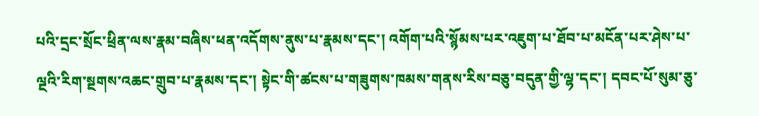པའི་དྲང་སྲོང་ཕྲིན་ལས་རྣམ་བཞིས་ཕན་འདོགས་ནུས་པ་རྣམས་དང་། འགོག་པའི་སྙོམས་པར་འཇུག་པ་ཐོབ་པ་མངོན་པར་ཤེས་པ་ལྔའི་རིག་སྔགས་འཆང་གྲུབ་པ་རྣམས་དང་། སྟེང་གི་ཚངས་པ་གཟུགས་ཁམས་གནས་རིས་བཅུ་བདུན་གྱི་ལྷ་དང་། དབང་པོ་སུམ་ཅུ་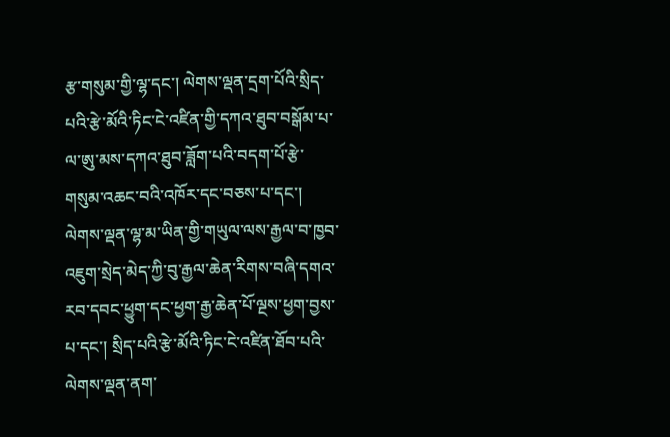རྩ་གསུམ་གྱི་ལྷ་དང་། ལེགས་ལྡན་དྲག་པོའི་སྲིད་པའི་རྩེ་མོའི་ཏིང་ངེ་འཛིན་གྱི་དཀའ་ཐུབ་བསྒོམ་པ་ལ་ཨུ་མས་དཀའ་ཐུབ་ཟློག་པའི་བདག་པོ་རྩེ་གསུམ་འཆང་བའི་འཁོར་དང་བཅས་པ་དང་། ལེགས་ལྡན་ལྷ་མ་ཡིན་གྱི་གཡུལ་ལས་རྒྱལ་བ་ཁྱབ་འཇུག་སྲེད་མེད་ཀྱི་བུ་རྒྱལ་ཆེན་རིགས་བཞི་དགའ་རབ་དབང་ཕྱུག་དང་ཕྱག་རྒྱ་ཆེན་པོ་ལྔས་ཕྱག་བྱས་པ་དང་། སྲིད་པའི་རྩེ་མོའི་ཏིང་ངེ་འཛིན་ཐོབ་པའི་ལེགས་ལྡན་ནག་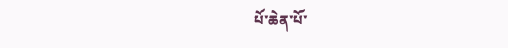པོ་ཆེན་པོ་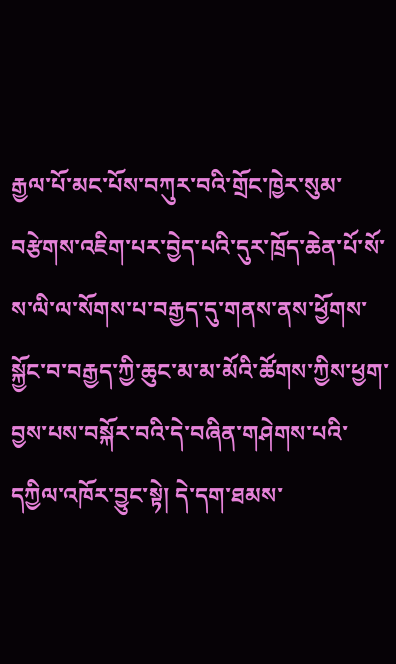རྒྱལ་པོ་མང་པོས་བཀུར་བའི་གྲོང་ཁྱེར་སུམ་བརྩེགས་འཇིག་པར་བྱེད་པའི་དུར་ཁྲོད་ཆེན་པོ་སོ་ས་ལི་ལ་སོགས་པ་བརྒྱད་དུ་གནས་ནས་ཕྱོགས་སྐྱོང་བ་བརྒྱད་ཀྱི་ཆུང་མ་མ་མོའི་ཚོགས་ཀྱིས་ཕྱག་བྱས་པས་བསྐོར་བའི་དེ་བཞིན་གཤེགས་པའི་དཀྱིལ་འཁོར་བྱུང་སྟེ། དེ་དག་ཐམས་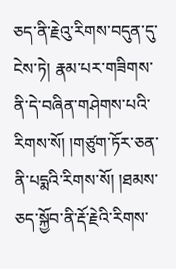ཅད་ནི་རྗེའུ་རིགས་བདུན་དུ་ངེས་ཏེ། རྣམ་པར་གཟིགས་ནི་དེ་བཞིན་གཤེགས་པའི་རིགས་སོ། །གཙུག་ཏོར་ཅན་ནི་པདྨའི་རིགས་སོ། །ཐམས་ཅད་སྐྱོབ་ནི་རྡོ་རྗེའི་རིགས་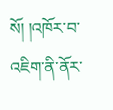སོ། །འཁོར་བ་འཇིག་ནི་ནོར་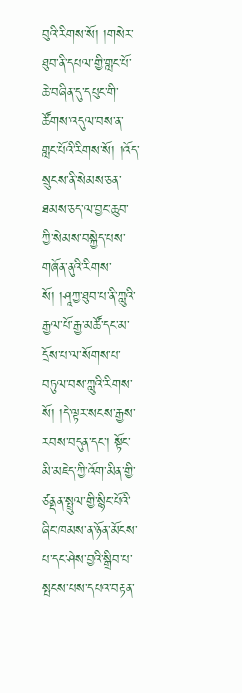བུའི་རིགས་སོ། །གསེར་ཐུབ་ནི་དཔལ་གྱི་གླང་པོ་ཆེ་བཞིན་དུ་དཔུང་གི་ཚོགས་འདུལ་བས་ན་གླང་པོའི་རིགས་སོ། །འོད་སྲུངས་ནི་སེམས་ཅན་ཐམས་ཅད་ལ་བྱང་ཆུབ་ཀྱི་སེམས་བསྐྱེད་པས་གཞོན་ནུའི་རིགས་སོ། །ཤཱཀྱ་ཐུབ་པ་ནི་ཀླུའི་རྒྱལ་པོ་རྒྱ་མཚོ་དང་མ་དྲོས་པ་ལ་སོགས་པ་བཏུལ་བས་ཀླུའི་རིགས་སོ། །དེ་ལྟར་སངས་རྒྱས་རབས་བདུན་དང་། སྟོང་མི་མཇེད་ཀྱི་འོག་མིན་གྱི་ཙནྡན་སྤྲུལ་གྱི་སྙིང་པོའི་ཞིང་ཁམས་ན་ཉོན་མོངས་པ་དང་ཤེས་བྱའི་སྒྲིབ་པ་སྤངས་པས་དཔའ་བརྟན་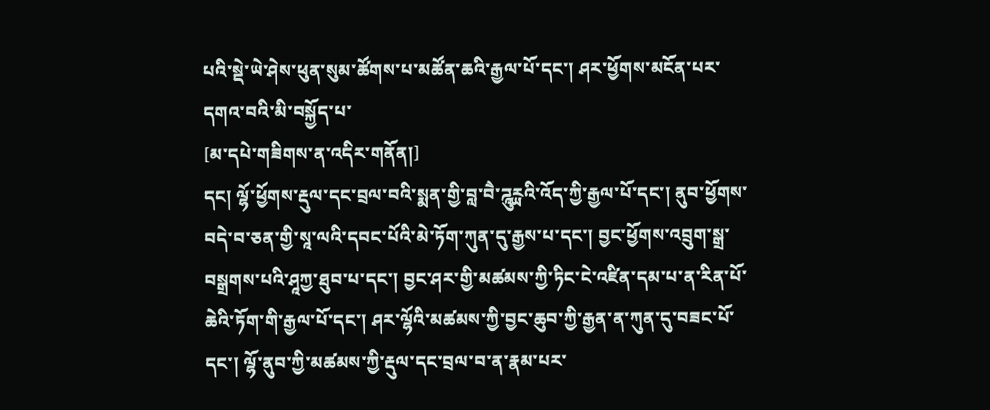པའི་སྡེ་ཡེ་ཤེས་ཕུན་སུམ་ཚོགས་པ་མཚོན་ཆའི་རྒྱལ་པོ་དང་། ཤར་ཕྱོགས་མངོན་པར་དགའ་བའི་མི་བསྐྱོད་པ་
[མ་དཔེ་གཟིགས་ན་འདིར་གནོན།]
དང། ལྷོ་ཕྱོགས་རྡུལ་དང་བྲལ་བའི་སྨན་གྱི་བླ་བཻ་ཌཱུཪྻའི་འོད་ཀྱི་རྒྱལ་པོ་དང་། ནུབ་ཕྱོགས་བདེ་བ་ཅན་གྱི་སཱ་ལའི་དབང་པོའི་མེ་ཏོག་ཀུན་དུ་རྒྱས་པ་དང་། བྱང་ཕྱོགས་འབྲུག་སྒྲ་བསྒྲགས་པའི་ཤཱཀྱ་ཐུབ་པ་དང་། བྱང་ཤར་གྱི་མཚམས་ཀྱི་ཏིང་ངེ་འཛིན་དམ་པ་ན་རིན་པོ་ཆེའི་ཏོག་གི་རྒྱལ་པོ་དང་། ཤར་ལྷོའི་མཚམས་ཀྱི་བྱང་ཆུབ་ཀྱི་རྒྱན་ན་ཀུན་དུ་བཟང་པོ་དང་། ལྷོ་ནུབ་ཀྱི་མཚམས་ཀྱི་རྡུལ་དང་བྲལ་བ་ན་རྣམ་པར་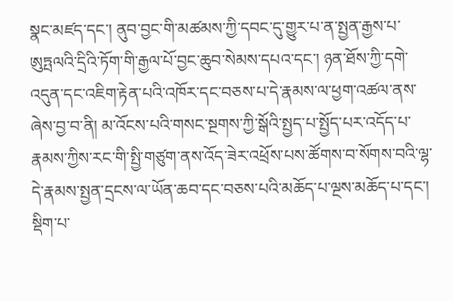སྣང་མཛད་དང་། ནུབ་བྱང་གི་མཚམས་ཀྱི་དབང་དུ་གྱུར་པ་ན་སྤྱན་རྒྱས་པ་ཨུཏྤལའི་དྲིའི་ཏོག་གི་རྒྱལ་པོ་བྱང་ཆུབ་སེམས་དཔའ་དང་། ཉན་ཐོས་ཀྱི་དགེ་འདུན་དང་འཇིག་རྟེན་པའི་འཁོར་དང་བཅས་པ་དེ་རྣམས་ལ་ཕྱག་འཚལ་ནས་ཞེས་བྱ་བ་ནི། མ་འོངས་པའི་གསང་སྔགས་ཀྱི་སྒོའི་སྤྱད་པ་སྤྱོད་པར་འདོད་པ་རྣམས་ཀྱིས་རང་གི་སྤྱི་གཙུག་ནས་འོད་ཟེར་འཕྲོས་པས་ཚོགས་བ་སོགས་བའི་ལྷ་དེ་རྣམས་སྤྱན་དྲངས་ལ་ཡོན་ཆབ་དང་བཅས་པའི་མཆོད་པ་ལྔས་མཆོད་པ་དང་། སྡིག་པ་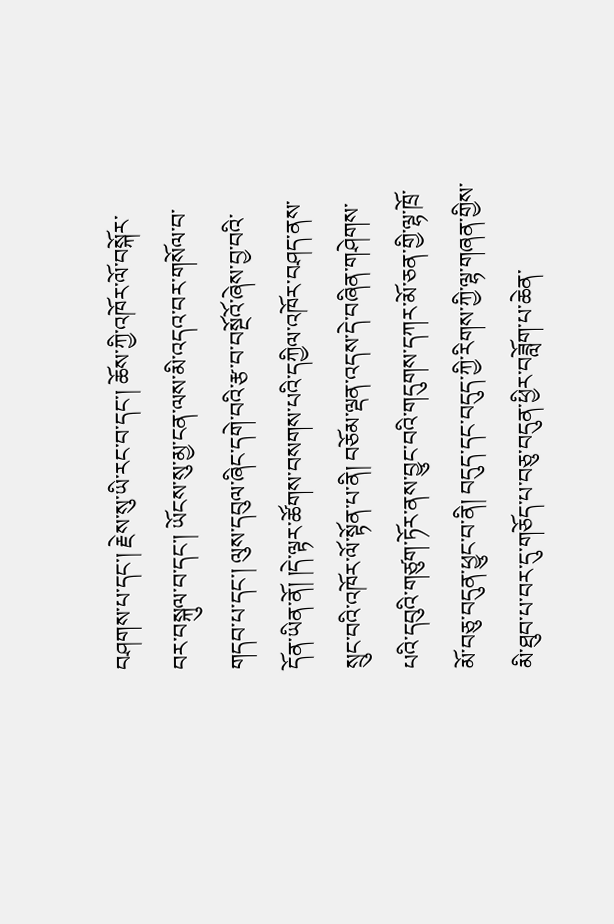བཤགས་པ་དང་། རྗེས་སུ་ཡི་རང་བ་དང་། ཆོས་ཀྱི་འཁོར་ལོ་བསྐོར་བར་བསྐུལ་བ་དང་། ཡོངས་སུ་མྱ་ངན་ལས་མི་འདའ་བར་གསོལ་བ་གདབ་པ་དང་། ལུས་དབུལ་ཞིང་དགེ་བའི་རྩ་བ་བསྔོའོ་ཞེས་བྱ་བའི་དོན་ཡིན་ནོ། །དེ་ལྟར་ཚོགས་བསགས་པའི་དཀྱིལ་འཁོར་བཤད་ནས་སྲུང་བའི་འཁོར་ལོ་སྟོན་པ་ནི། བཅོམ་ལྡན་འདས་དེ་བཞིན་གཤེགས་པའི་དབུའི་གཙུག་ཏོར་ནས་བྱུང་བའི་གདུགས་དཀར་མོ་ཅན་གྱི་ལྷ་ཁྲོ་མོ་བཅུ་བདུན་ཕྱུང་བ་ནི། བདུད་དང་བདུད་ཀྱི་རིགས་ཀྱི་ལྷ་གཞན་གྱིས་མི་ཐུབ་པ་བར་དུ་གཅོད་པ་བཅུ་བདུན་ཕྱིར་བཟློག་པ་ཆེན་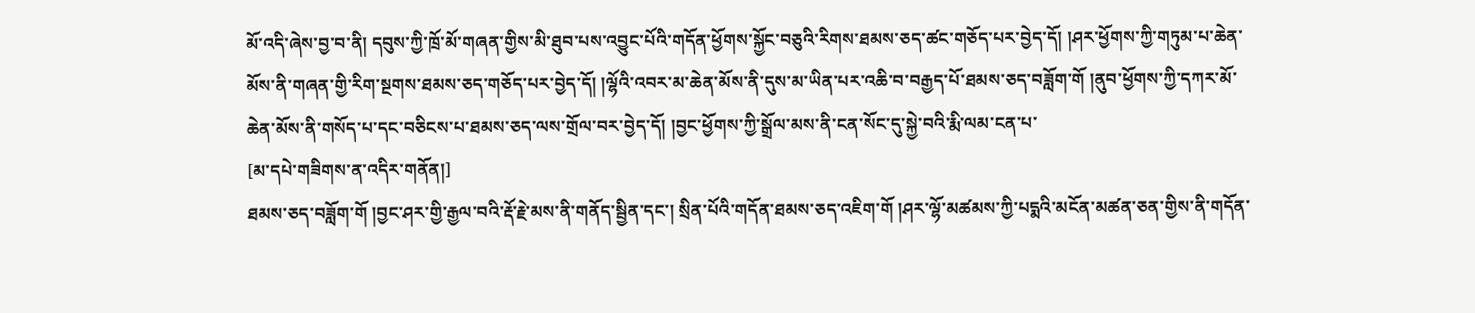མོ་འདི་ཞེས་བྱ་བ་ནི། དབུས་ཀྱི་ཁྲོ་མོ་གཞན་གྱིས་མི་ཐུབ་པས་འབྱུང་པོའི་གདོན་ཕྱོགས་སྐྱོང་བཅུའི་རིགས་ཐམས་ཅད་ཚང་གཅོད་པར་བྱེད་དོ། །ཤར་ཕྱོགས་ཀྱི་གཏུམ་པ་ཆེན་མོས་ནི་གཞན་གྱི་རིག་སྔགས་ཐམས་ཅད་གཅོད་པར་བྱེད་དོ། །ལྷོའི་འབར་མ་ཆེན་མོས་ནི་དུས་མ་ཡིན་པར་འཆི་བ་བརྒྱད་པོ་ཐམས་ཅད་བཟློག་གོ །ནུབ་ཕྱོགས་ཀྱི་དཀར་མོ་ཆེན་མོས་ནི་གསོད་པ་དང་བཅིངས་པ་ཐམས་ཅད་ལས་གྲོལ་བར་བྱེད་དོ། །བྱང་ཕྱོགས་ཀྱི་སྒྲོལ་མས་ནི་ངན་སོང་དུ་སྐྱེ་བའི་རྨི་ལམ་ངན་པ་
[མ་དཔེ་གཟིགས་ན་འདིར་གནོན།]
ཐམས་ཅད་བཟློག་གོ །བྱང་ཤར་གྱི་རྒྱལ་བའི་རྡོ་རྗེ་མས་ནི་གནོད་སྦྱིན་དང་། སྲིན་པོའི་གདོན་ཐམས་ཅད་འཇིག་གོ །ཤར་ལྷོ་མཚམས་ཀྱི་པདྨའི་མངོན་མཚན་ཅན་གྱིས་ནི་གདོན་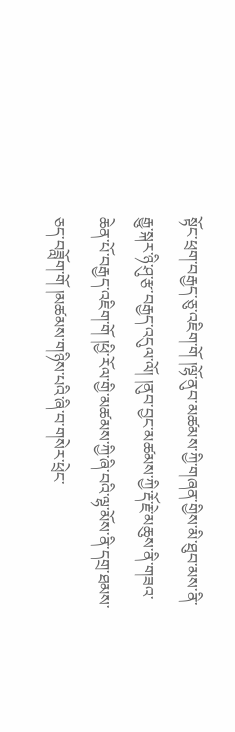སྟོང་ཕྲག་བརྒྱད་ཅུ་འཇིག་གོ །ལྷོ་ནུབ་མཚམས་ཀྱི་གཞན་གྱིས་མི་ཐུབ་མས་ནི་རྒྱུ་སྐར་ཉི་ཤུ་རྩ་བརྒྱད་འདུལ་ལོ། །ནུབ་བྱང་མཚམས་ཀྱི་རྡོ་རྗེ་མཆུས་ནི་གཟའ་ཆེན་པོ་བརྒྱད་འཇིག་གོ །ཕྱི་རོལ་གྱི་མཚམས་ཀྱི་ཞི་བའི་ལྷ་མོས་ནི་དགྲ་ཐམས་ཅད་བཟློག་གོ །མཚམས་གཉིས་པའི་ཞི་བ་གསེར་ཕྲེང་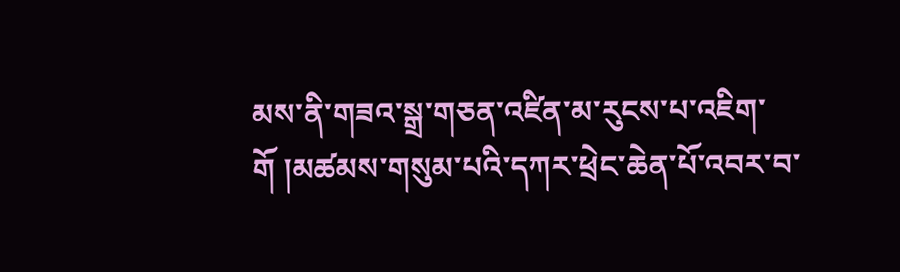མས་ནི་གཟའ་སྒྲ་གཅན་འཛིན་མ་རུངས་པ་འཇིག་གོ །མཚམས་གསུམ་པའི་དཀར་ཕྲེང་ཆེན་པོ་འབར་བ་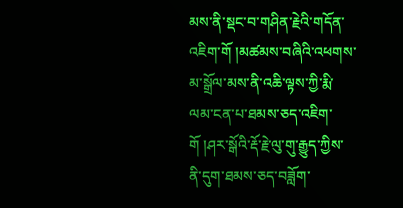མས་ནི་སྡང་བ་གཤིན་རྗེའི་གདོན་འཇིག་གོ །མཚམས་བཞིའི་འཕགས་མ་སྒྲོལ་མས་ནི་འཆི་ལྟས་ཀྱི་རྨི་ལམ་ངན་པ་ཐམས་ཅད་འཇིག་གོ །ཤར་སྒོའི་རྡོ་རྗེ་ལུ་གུ་རྒྱུད་ཀྱིས་ནི་དུག་ཐམས་ཅད་བཟློག་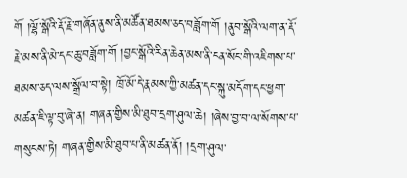གོ །ལྷོ་སྒོའི་རྡོ་རྗེ་གཞོན་ནུས་ནི་མཚོན་ཐམས་ཅད་བཟློག་གོ །ནུབ་སྒོའི་ལག་ན་རྡོ་རྗེ་མས་ནི་མེ་དང་ཆུ་བཟློག་གོ །བྱང་སྒོའི་རིན་ཆེན་མས་ནི་ངན་སོང་གི་འཇིགས་པ་ཐམས་ཅད་ལས་སྒྲོལ་བ་སྟེ། ཁྲོ་མོ་དེ་རྣམས་ཀྱི་མཚན་དང་སྐུ་མདོག་དང་ཕྱག་མཚན་ཇི་ལྟ་བུ་ཞེ་ན། གཞན་གྱིས་མི་ཐུབ་དྲག་ཤུལ་ཆེ། །ཞེས་བྱ་བ་ལ་སོགས་པ་གསུངས་ཏེ། གཞན་གྱིས་མི་ཐུབ་པ་ནི་མཚན་ནོ། །དྲག་ཤུལ་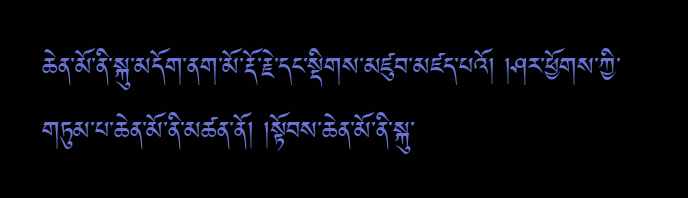ཆེན་མོ་ནི་སྐུ་མདོག་ནག་མོ་རྡོ་རྗེ་དང་སྡིགས་མཛུབ་མཛད་པའོ། །ཤར་ཕྱོགས་ཀྱི་གཏུམ་པ་ཆེན་མོ་ནི་མཚན་ནོ། །སྟོབས་ཆེན་མོ་ནི་སྐུ་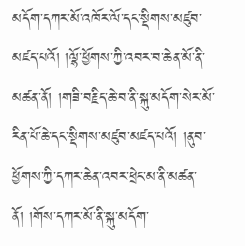མདོག་དཀར་མོ་འཁོར་ལོ་དང་སྡིགས་མཛུབ་མཛད་པའོ། །ལྷོ་ཕྱོགས་ཀྱི་འབར་བ་ཆེན་མོ་ནི་མཚན་ནོ། །གཟི་བརྗིད་ཆེ་བ་ནི་སྐུ་མདོག་སེར་མོ་རིན་པོ་ཆེ་དང་སྡིགས་མཛུབ་མཛད་པའོ། །ནུབ་ཕྱོགས་ཀྱི་དཀར་ཆེན་འབར་ཕྲེང་མ་ནི་མཚན་ནོ། །གོས་དཀར་མོ་ནི་སྐུ་མདོག་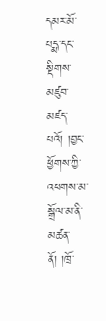དམར་མོ་པདྨ་དང་སྡིགས་མཛུབ་མཛད་པའོ། །བྱང་ཕྱོགས་ཀྱི་འཕགས་མ་སྒྲོལ་མ་ནི་མཚན་ནོ། །ཁྲོ་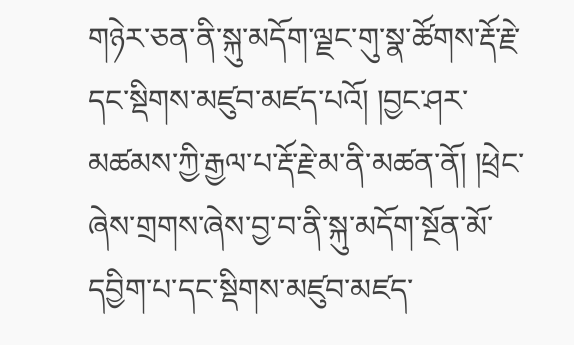གཉེར་ཅན་ནི་སྐུ་མདོག་ལྗང་གུ་སྣ་ཚོགས་རྡོ་རྗེ་དང་སྡིགས་མཛུབ་མཛད་པའོ། །བྱང་ཤར་མཚམས་ཀྱི་རྒྱལ་པ་རྡོ་རྗེ་མ་ནི་མཚན་ནོ། །ཕྲེང་ཞེས་གྲགས་ཞེས་བྱ་བ་ནི་སྐུ་མདོག་སྔོན་མོ་དབྱིག་པ་དང་སྡིགས་མཛུབ་མཛད་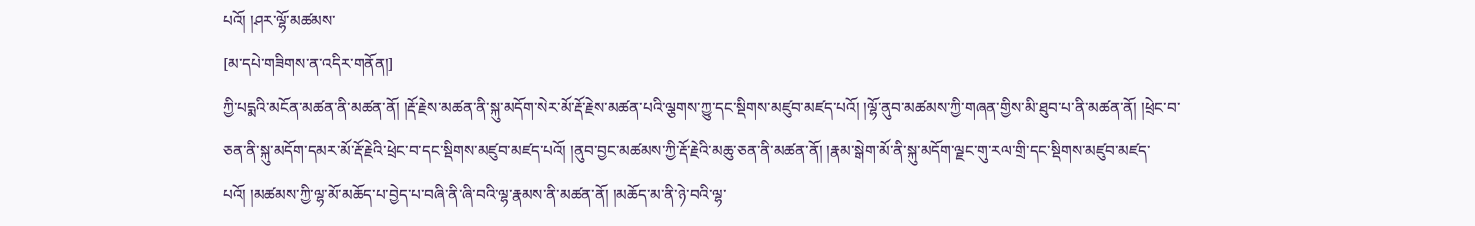པའོ། །ཤར་ལྷོ་མཚམས་
[མ་དཔེ་གཟིགས་ན་འདིར་གནོན།]
ཀྱི་པདྨའི་མངོན་མཚན་ནི་མཚན་ནོ། །རྡོ་རྗེས་མཚན་ནི་སྐུ་མདོག་སེར་མོ་རྡོ་རྗེས་མཚན་པའི་ལྕགས་ཀྱུ་དང་སྡིགས་མཛུབ་མཛད་པའོ། །ལྷོ་ནུབ་མཚམས་ཀྱི་གཞན་གྱིས་མི་ཐུབ་པ་ནི་མཚན་ནོ། །ཕྲེང་བ་ཅན་ནི་སྐུ་མདོག་དམར་མོ་རྡོ་རྗེའི་ཕྲེང་བ་དང་སྡིགས་མཛུབ་མཛད་པའོ། །ནུབ་བྱང་མཚམས་ཀྱི་རྡོ་རྗེའི་མཆུ་ཅན་ནི་མཚན་ནོ། །རྣམ་སྒེག་མོ་ནི་སྐུ་མདོག་ལྗང་གུ་རལ་གྲི་དང་སྡིགས་མཛུབ་མཛད་པའོ། །མཚམས་ཀྱི་ལྷ་མོ་མཆོད་པ་བྱེད་པ་བཞི་ནི་ཞི་བའི་ལྷ་རྣམས་ནི་མཚན་ནོ། །མཆོད་མ་ནི་ཉེ་བའི་ལྷ་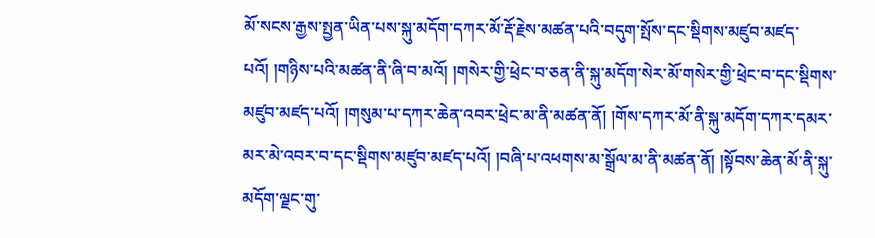མོ་སངས་རྒྱས་སྤྱན་ཡིན་པས་སྐུ་མདོག་དཀར་མོ་རྡོ་རྗེས་མཚན་པའི་བདུག་སྤོས་དང་སྡིགས་མཛུབ་མཛད་པའོ། །གཉིས་པའི་མཚན་ནི་ཞི་བ་མའོ། །གསེར་གྱི་ཕྲེང་བ་ཅན་ནི་སྐུ་མདོག་སེར་མོ་གསེར་གྱི་ཕྲེང་བ་དང་སྡིགས་མཛུབ་མཛད་པའོ། །གསུམ་པ་དཀར་ཆེན་འབར་ཕྲེང་མ་ནི་མཚན་ནོ། །གོས་དཀར་མོ་ནི་སྐུ་མདོག་དཀར་དམར་མར་མེ་འབར་བ་དང་སྡིགས་མཛུབ་མཛད་པའོ། །བཞི་པ་འཕགས་མ་སྒྲོལ་མ་ནི་མཚན་ནོ། །སྟོབས་ཆེན་མོ་ནི་སྐུ་མདོག་ལྗང་གུ་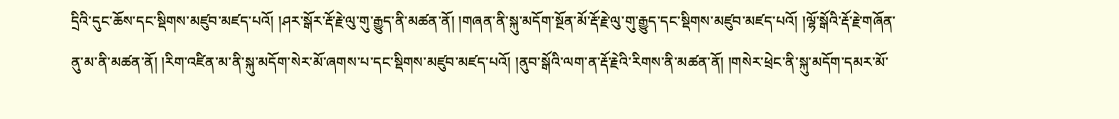དྲིའི་དུང་ཆོས་དང་སྡིགས་མཛུབ་མཛད་པའོ། །ཤར་སྒོར་རྡོ་རྗེ་ལུ་གུ་རྒྱུད་ནི་མཚན་ནོ། །གཞན་ནི་སྐུ་མདོག་སྔོན་མོ་རྡོ་རྗེ་ལུ་གུ་རྒྱུད་དང་སྡིགས་མཛུབ་མཛད་པའོ། །ལྷོ་སྒོའི་རྡོ་རྗེ་གཞོན་ནུ་མ་ནི་མཚན་ནོ། །རིག་འཛིན་མ་ནི་སྐུ་མདོག་སེར་མོ་ཞགས་པ་དང་སྡིགས་མཛུབ་མཛད་པའོ། །ནུབ་སྒོའི་ལག་ན་རྡོ་རྗེའི་རིགས་ནི་མཚན་ནོ། །གསེར་ཕྲེང་ནི་སྐུ་མདོག་དམར་མོ་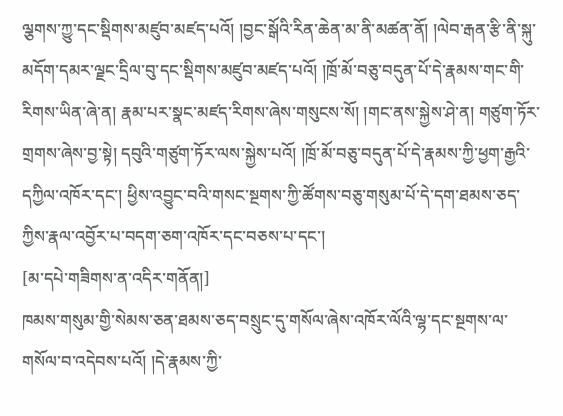ལྕགས་ཀྱུ་དང་སྡིགས་མཛུབ་མཛད་པའོ། །བྱང་སྒོའི་རིན་ཆེན་མ་ནི་མཚན་ནོ། །ལེབ་རྒན་རྩི་ནི་སྐུ་མདོག་དམར་ལྗང་དྲིལ་བུ་དང་སྡིགས་མཛུབ་མཛད་པའོ། །ཁྲོ་མོ་བཅུ་བདུན་པོ་དེ་རྣམས་གང་གི་རིགས་ཡིན་ཞེ་ན། རྣམ་པར་སྣང་མཛད་རིགས་ཞེས་གསུངས་སོ། །གང་ནས་སྐྱེས་ཤེ་ན། གཙུག་ཏོར་གྲགས་ཞེས་བྱ་སྟེ། དབུའི་གཙུག་ཏོར་ལས་སྐྱེས་པའོ། །ཁྲོ་མོ་བཅུ་བདུན་པོ་དེ་རྣམས་ཀྱི་ཕྱག་རྒྱའི་དཀྱིལ་འཁོར་དང་། ཕྱིས་འབྱུང་བའི་གསང་སྔགས་ཀྱི་ཚོགས་བཅུ་གསུམ་པོ་དེ་དག་ཐམས་ཅད་ཀྱིས་རྣལ་འབྱོར་པ་བདག་ཅག་འཁོར་དང་བཅས་པ་དང་།
[མ་དཔེ་གཟིགས་ན་འདིར་གནོན།]
ཁམས་གསུམ་གྱི་སེམས་ཅན་ཐམས་ཅད་བསྲུང་དུ་གསོལ་ཞེས་འཁོར་ལོའི་ལྷ་དང་སྔགས་ལ་གསོལ་བ་འདེབས་པའོ། །དེ་རྣམས་ཀྱི་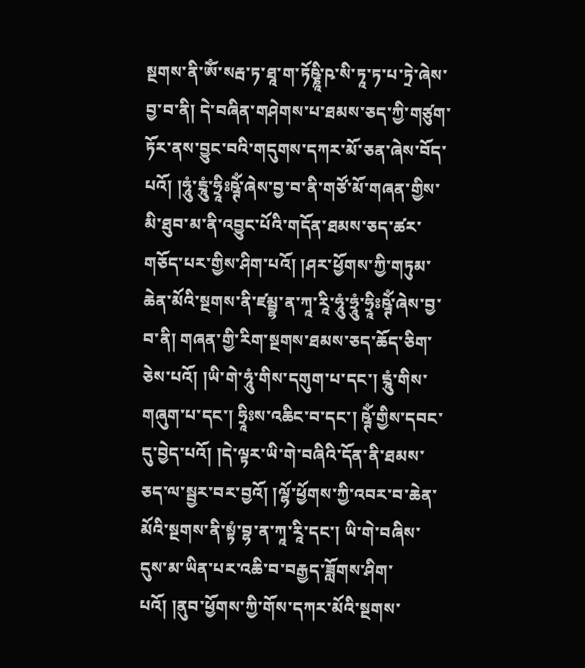སྔགས་ནི་ཨོཾ་སརྦ་ཏ་ཐཱ་ག་ཏོཥྞཱི་ཥ་སི་ཏཱ་ཏ་པ་ཏྲེ་ཞེས་བྱ་བ་ནི། དེ་བཞིན་གཤེགས་པ་ཐམས་ཅད་ཀྱི་གཙུག་ཏོར་ནས་བྱུང་བའི་གདུགས་དཀར་མོ་ཅན་ཞེས་བོད་པའོ། །ཧཱུཾ་དྲཱུཾ་ཧྲཱིཿཥྚོཾ་ཞེས་བྱ་བ་ནི་གཙོ་མོ་གཞན་གྱིས་མི་ཐུབ་མ་ནི་འབྱུང་པོའི་གདོན་ཐམས་ཅད་ཚར་གཅོད་པར་གྱིས་ཤིག་པའོ། །ཤར་ཕྱོགས་ཀྱི་གཏུམ་ཆེན་མོའི་སྔགས་ནི་ཛམྦྷ་ན་ཀཱ་རཱི་ཧཱུཾ་ཧྲཱུཾ་ཧྲཱིཿཥྚོཾ་ཞེས་བྱ་བ་ནི། གཞན་གྱི་རིག་སྔགས་ཐམས་ཅད་ཆོད་ཅིག་ཅེས་པའོ། །ཡི་གེ་ཧཱུཾ་གིས་དགུག་པ་དང་། དྲཱུཾ་གིས་གཞུག་པ་དང་། ཧྲཱིཿས་འཆིང་བ་དང་། ཥྚོཾ་གྱིས་དབང་དུ་བྱེད་པའོ། །དེ་ལྟར་ཡི་གེ་བཞིའི་དོན་ནི་ཐམས་ཅད་ལ་སྦྱར་བར་བྱའོ། །ལྷོ་ཕྱོགས་ཀྱི་འབར་བ་ཆེན་མོའི་སྔགས་ནི་སྟཾ་བྷ་ན་ཀཱ་རཱི་དང་། ཡི་གེ་བཞིས་དུས་མ་ཡིན་པར་འཆི་བ་བརྒྱད་ཟློགས་ཤིག་པའོ། །ནུབ་ཕྱོགས་ཀྱི་གོས་དཀར་མོའི་སྔགས་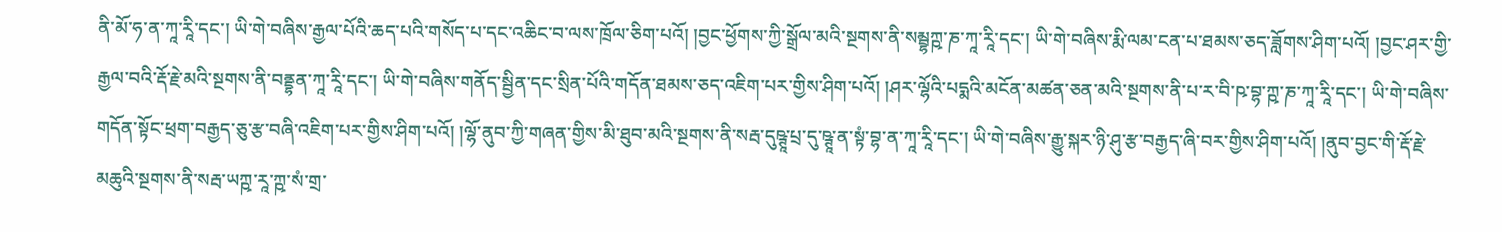ནི་མོ་ཧ་ན་ཀཱ་རཱི་དང་། ཡི་གེ་བཞིས་རྒྱལ་པོའི་ཆད་པའི་གསོད་པ་དང་འཆིང་བ་ལས་ཁྲོལ་ཅིག་པའོ། །བྱང་ཕྱོགས་ཀྱི་སྒྲོལ་མའི་སྔགས་ནི་སམྦྷཀྵ་ཎ་ཀཱ་རཱི་དང་། ཡི་གེ་བཞིས་རྨི་ལམ་ངན་པ་ཐམས་ཅད་ཟློགས་ཤིག་པའོ། །བྱང་ཤར་གྱི་རྒྱལ་བའི་རྡོ་རྗེ་མའི་སྔགས་ནི་བནྡྷན་ཀཱ་རཱི་དང་། ཡི་གེ་བཞིས་གནོད་སྦྱིན་དང་སྲིན་པོའི་གདོན་ཐམས་ཅད་འཇིག་པར་གྱིས་ཤིག་པའོ། །ཤར་ལྷོའི་པདྨའི་མངོན་མཚན་ཅན་མའི་སྔགས་ནི་པ་ར་བི་ཥ་བྷ་ཀྵ་ཎ་ཀཱ་རཱི་དང་། ཡི་གེ་བཞིས་གདོན་སྟོང་ཕྲག་བརྒྱད་ཅུ་རྩ་བཞི་འཇིག་པར་གྱིས་ཤིག་པའོ། །ལྷོ་ནུབ་ཀྱི་གཞན་གྱིས་མི་ཐུབ་མའི་སྔགས་ནི་སརྦ་དུཥྚཱ་པྲ་དུ་ཥྚཱ་ན་སྟཾ་བྷ་ན་ཀཱ་རཱི་དང་། ཡི་གེ་བཞིས་རྒྱུ་སྐར་ཉི་ཤུ་རྩ་བརྒྱད་ཞི་བར་གྱིས་ཤིག་པའོ། །ནུབ་བྱང་གི་རྡོ་རྗེ་མཆུའི་སྔགས་ནི་སརྦ་ཡཀྵ་རཱ་ཀྵ་སཾ་གྲ་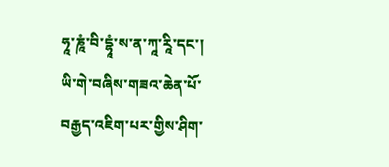ཧཱ་ཎཱཾ་བི་དྷཱཾ་ས་ན་ཀཱ་རཱི་དང་། ཡི་གེ་བཞིས་གཟའ་ཆེན་པོ་བརྒྱད་འཇིག་པར་གྱིས་ཤིག་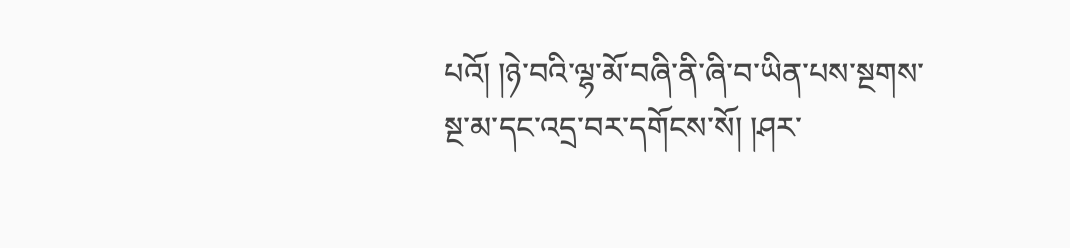པའོ། །ཉེ་བའི་ལྷ་མོ་བཞི་ནི་ཞི་བ་ཡིན་པས་སྔགས་སྔ་མ་དང་འདྲ་བར་དགོངས་སོ། །ཤར་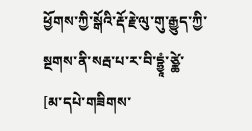ཕྱོགས་ཀྱི་སྒོའི་རྡོ་རྗེ་ལུ་གུ་རྒྱུད་ཀྱི་སྔགས་ནི་སརྦ་པ་ར་བི་དྷྱཱཾ་ཙྪེ་
[མ་དཔེ་གཟིགས་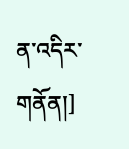ན་འདིར་གནོན།]